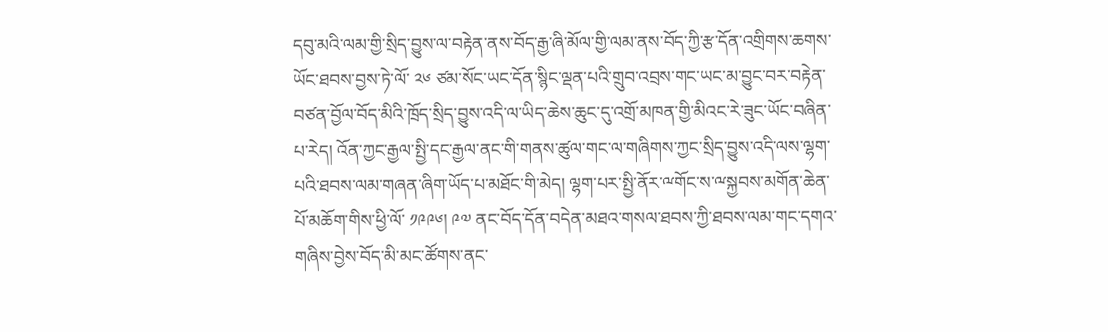དབུ་མའི་ལམ་གྱི་སྲིད་བྱུས་ལ་བརྟེན་ནས་བོད་རྒྱ་ཞི་མོལ་གྱི་ལམ་ནས་བོད་ཀྱི་རྩ་དོན་འགྲིགས་ཆགས་ཡོང་ཐབས་བྱས་ཏེ་ལོ་ ༢༦ ཙམ་སོང་ཡང་དོན་སྙིང་ལྡན་པའི་གྲུབ་འབྲས་གང་ཡང་མ་བྱུང་བར་བརྟེན་བཙན་བྱོལ་བོད་མིའི་ཁྲོད་སྲིད་བྱུས་འདི་ལ་ཡིད་ཆེས་ཆུང་དུ་འགྲོ་མཁན་གྱི་མིའང་རེ་ཟུང་ཡོང་བཞིན་པ་རེད། འོན་ཀྱང་རྒྱལ་སྤྱི་དང་རྒྱལ་ནང་གི་གནས་ཚུལ་གང་ལ་གཞིགས་ཀྱང་སྲིད་བྱུས་འདི་ལས་ལྷག་པའི་ཐབས་ལམ་གཞན་ཞིག་ཡོད་པ་མཐོང་གི་མེད། ལྷག་པར་སྤྱི་ནོར་ྋགོང་ས་ྋསྐྱབས་མགོན་ཆེན་པོ་མཆོག་གིས་ཕྱི་ལོ་ ༡༩༩༦། ༩༧ ནང་བོད་དོན་བདེན་མཐའ་གསལ་ཐབས་ཀྱི་ཐབས་ལམ་གང་དགའ་གཞིས་བྱེས་བོད་མི་མང་ཚོགས་ནང་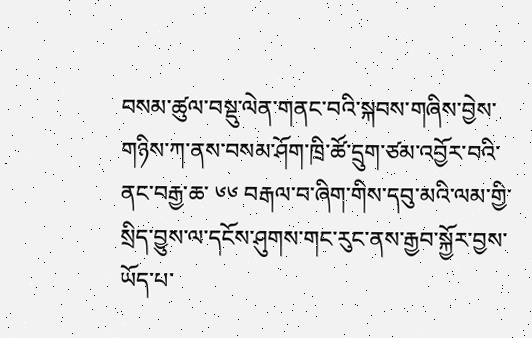བསམ་ཚུལ་བསྡུ་ལེན་གནང་བའི་སྐབས་གཞིས་བྱེས་གཉིས་ཀ་ནས་བསམ་ཤོག་ཁྲི་ཚོ་དྲུག་ཙམ་འབྱོར་བའི་ནང་བརྒྱ་ཆ་ ༦༦ བརྒལ་བ་ཞིག་གིས་དབུ་མའི་ལམ་གྱི་སྲིད་བྱུས་ལ་དངོས་ཤུགས་གང་རུང་ནས་རྒྱབ་སྐྱོར་བྱས་ཡོད་པ་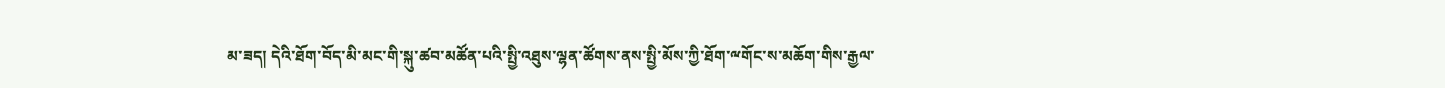མ་ཟད། དེའི་ཐོག་བོད་མི་མང་གི་སྐུ་ཚབ་མཚོན་པའི་སྤྱི་འཐུས་ལྷན་ཚོགས་ནས་སྤྱི་མོས་ཀྱི་ཐོག་ྋགོང་ས་མཆོག་གིས་རྒྱལ་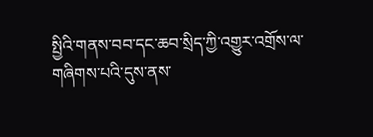སྤྱིའི་གནས་བབ་དང་ཆབ་སྲིད་ཀྱི་འགྱུར་འགྲོས་ལ་གཞིགས་པའི་དུས་ནས་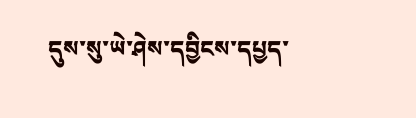དུས་སུ་ཡེ་ཤེས་དབྱིངས་དཔྱད་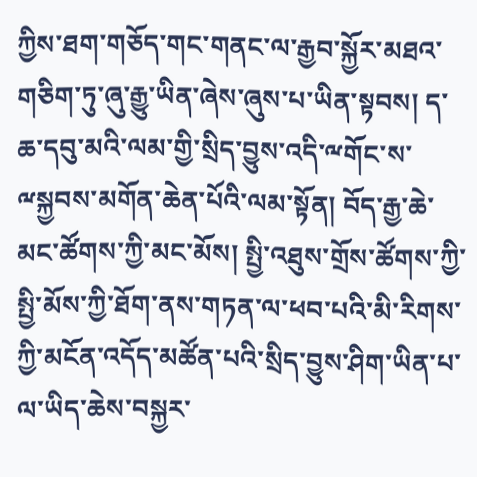ཀྱིས་ཐག་གཅོད་གང་གནང་ལ་རྒྱབ་སྐྱོར་མཐའ་གཅིག་ཏུ་ཞུ་རྒྱུ་ཡིན་ཞེས་ཞུས་པ་ཡིན་སྟབས། ད་ཆ་དབུ་མའི་ལམ་གྱི་སྲིད་བྱུས་འདི་ྋགོང་ས་ྋསྐྱབས་མགོན་ཆེན་པོའི་ལམ་སྟོན། བོད་རྒྱ་ཆེ་མང་ཚོགས་ཀྱི་མང་མོས། སྤྱི་འཐུས་གྲོས་ཚོགས་ཀྱི་སྤྱི་མོས་ཀྱི་ཐོག་ནས་གཏན་ལ་ཕབ་པའི་མི་རིགས་ཀྱི་མངོན་འདོད་མཚོན་པའི་སྲིད་བྱུས་ཤིག་ཡིན་པ་ལ་ཡིད་ཆེས་བསྐྱར་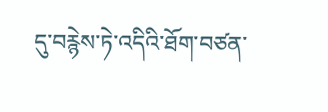དུ་བརྙེས་ཏེ་འདིའི་ཐོག་བཙན་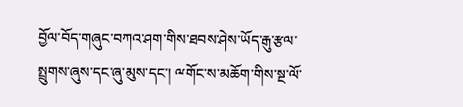བྱོལ་བོད་གཞུང་བཀའ་ཤག་གིས་ཐབས་ཤེས་ཡོད་རྒུ་རྩལ་སྤྲུགས་ཞུས་དང་ཞུ་མུས་དང་། ྋགོང་ས་མཆོག་གིས་སྔ་ལོ་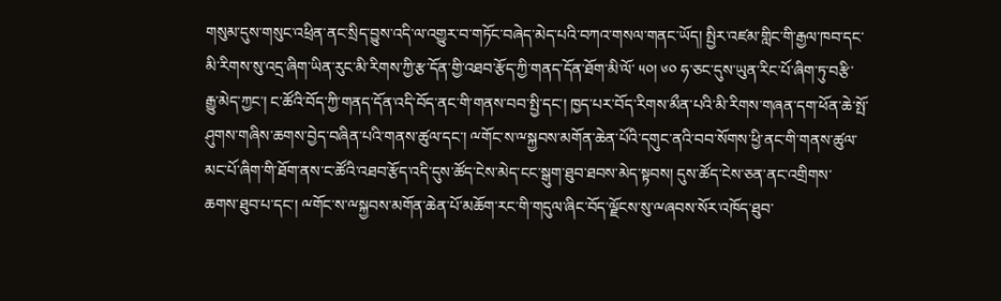གསུམ་དུས་གསུང་འཕྲིན་ནང་སྲིད་བྱུས་འདི་ལ་འགྱུར་བ་གཏོང་བཞེད་མེད་པའི་བཀའ་གསལ་གནང་ཡོད། སྤྱིར་འཛམ་གླིང་གི་རྒྱལ་ཁབ་དང་མི་རིགས་སུ་འདྲ་ཞིག་ཡིན་རུང་མི་རིགས་ཀྱི་རྩ་དོན་གྱི་འཐབ་རྩོད་ཀྱི་གནད་དོན་ཐོག་མི་ལོ་ ༥༠། ༦༠ ཧ་ཅང་དུས་ཡུན་རིང་པོ་ཞིག་ཏུ་བརྩི་རྒྱུ་མེད་ཀྱང་། ང་ཚོའི་བོད་ཀྱི་གནད་དོན་འདི་བོད་ནང་གི་གནས་བབ་སྤྱི་དང་། ཁྱད་པར་བོད་རིགས་མྀན་པའི་མི་རིགས་གཞན་དག་ཕོན་ཆེ་སྤོ་ཤུགས་གཞིས་ཆགས་བྱེད་བཞིན་པའི་གནས་ཚུལ་དང་། ྋགོང་ས་ྋསྐྱབས་མགོན་ཆེན་པོའི་དགུང་ནའི་བབ་སོགས་ཕྱི་ནང་གི་གནས་ཚུལ་མང་པོ་ཞིག་གི་ཐོག་ནས་ང་ཚོའི་འཐབ་རྩོད་འདི་དུས་ཚོད་ངེས་མེད་ངང་སྒུག་ཐུབ་ཐབས་མེད་སྟབས། དུས་ཚོད་ངེས་ཅན་ནང་འགྲིགས་ཆགས་ཐུབ་པ་དང་། ྋགོང་ས་ྋསྐྱབས་མགོན་ཆེན་པོ་མཆོག་རང་གི་གདུལ་ཞིང་བོད་ལྗོངས་སུ་ྋཞབས་སོར་འཁོད་ཐུབ་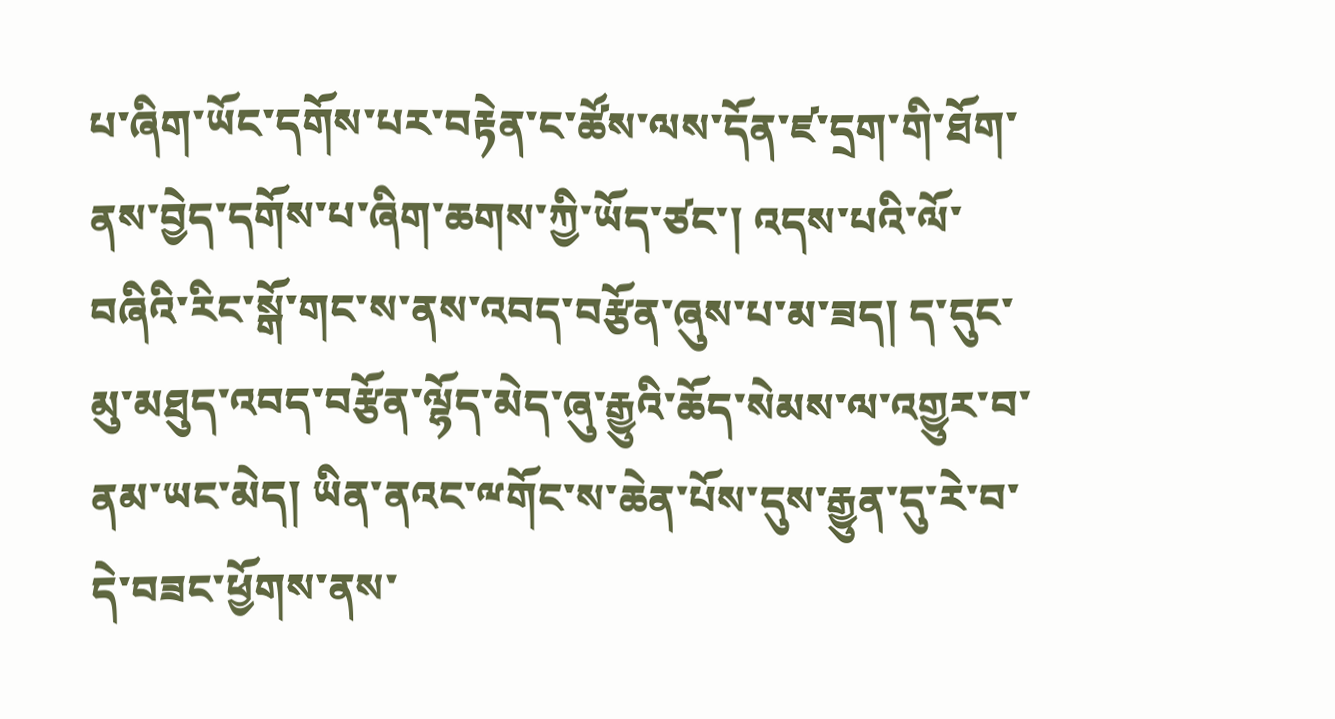པ་ཞིག་ཡོང་དགོས་པར་བརྟེན་ང་ཚོས་ལས་དོན་ཛ་དྲག་གི་ཐོག་ནས་བྱེད་དགོས་པ་ཞིག་ཆགས་ཀྱི་ཡོད་ཙང་། འདས་པའི་ལོ་བཞིའི་རིང་སྒོ་གང་ས་ནས་འབད་བརྩོན་ཞུས་པ་མ་ཟད། ད་དུང་མུ་མཐུད་འབད་བརྩོན་ལྷོད་མེད་ཞུ་རྒྱུའི་ཆོད་སེམས་ལ་འགྱུར་བ་ནམ་ཡང་མེད། ཡིན་ནའང་ྋགོང་ས་ཆེན་པོས་དུས་རྒྱུན་དུ་རེ་བ་དེ་བཟང་ཕྱོགས་ནས་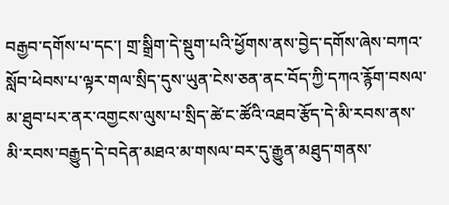བརྒྱབ་དགོས་པ་དང་། གྲ་སྒྲིག་དེ་སྡུག་པའི་ཕྱོགས་ནས་བྱེད་དགོས་ཞེས་བཀའ་སློབ་ཕེབས་པ་ལྟར་གལ་སྲིད་དུས་ཡུན་ངེས་ཅན་ནང་བོད་ཀྱི་དཀའ་རྙོག་བསལ་མ་ཐུབ་པར་ནར་འགྱངས་ལུས་པ་སྲིད་ཚེ་ང་ཚོའི་འཐབ་རྩོད་དེ་མི་རབས་ནས་མི་རབས་བརྒྱུད་དེ་བདེན་མཐའ་མ་གསལ་བར་དུ་རྒྱུན་མཐུད་གནས་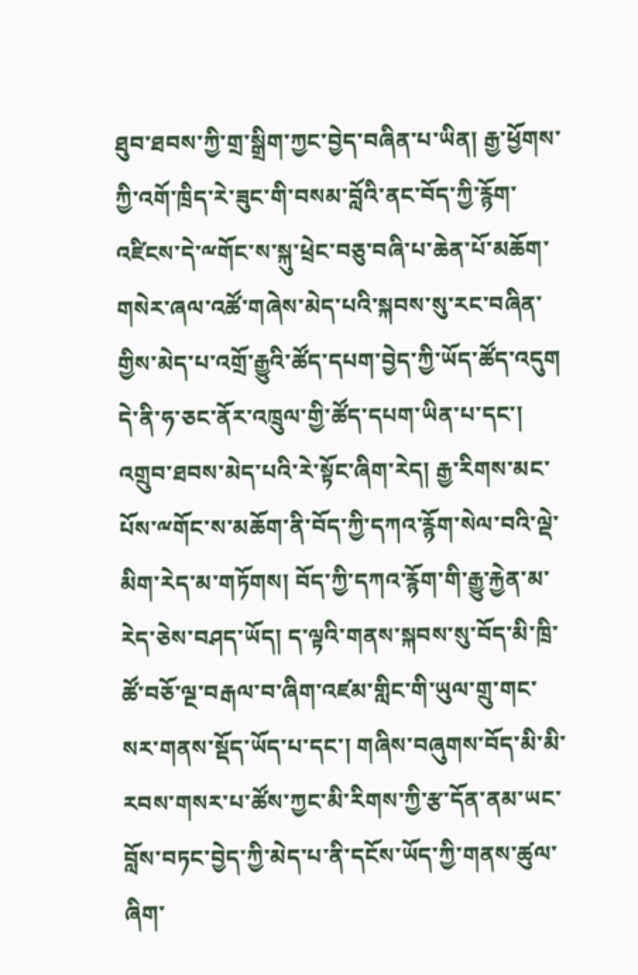ཐུབ་ཐབས་ཀྱི་གྲ་སྒྲིག་ཀྱང་བྱེད་བཞིན་པ་ཡིན། རྒྱ་ཕྱོགས་ཀྱི་འགོ་ཁྲིད་རེ་ཟུང་གི་བསམ་བློའི་ནང་བོད་ཀྱི་རྙོག་འཛིངས་དེ་ྋགོང་ས་སྐུ་ཕྲེང་བཅུ་བཞི་པ་ཆེན་པོ་མཆོག་གསེར་ཞལ་འཚོ་གཞེས་མེད་པའི་སྐབས་སུ་རང་བཞིན་གྱིས་མེད་པ་འགྲོ་རྒྱུའི་ཚོད་དཔག་བྱེད་ཀྱི་ཡོད་ཚོད་འདུག དེ་ནི་ཧ་ཅང་ནོར་འཁྲུལ་གྱི་ཚོད་དཔག་ཡིན་པ་དང་། འགྲུབ་ཐབས་མེད་པའི་རེ་སྟོང་ཞིག་རེད། རྒྱ་རིགས་མང་པོས་ྋགོང་ས་མཆོག་ནི་བོད་ཀྱི་དཀའ་རྙོག་སེལ་བའི་ལྡེ་མིག་རེད་མ་གཏོགས། བོད་ཀྱི་དཀའ་རྙོག་གི་རྒྱུ་རྐྱེན་མ་རེད་ཅེས་བཤད་ཡོད། ད་ལྟའི་གནས་སྐབས་སུ་བོད་མི་ཁྲི་ཚོ་བཅོ་ལྔ་བརྒལ་བ་ཞིག་འཛམ་གླིང་གི་ཡུལ་གྲུ་གང་སར་གནས་སྡོད་ཡོད་པ་དང་། གཞིས་བཞུགས་བོད་མི་མི་རབས་གསར་པ་ཚོས་ཀྱང་མི་རིགས་ཀྱི་རྩ་དོན་ནམ་ཡང་བློས་བཏང་བྱེད་ཀྱི་མེད་པ་ནི་དངོས་ཡོད་ཀྱི་གནས་ཚུལ་ཞིག་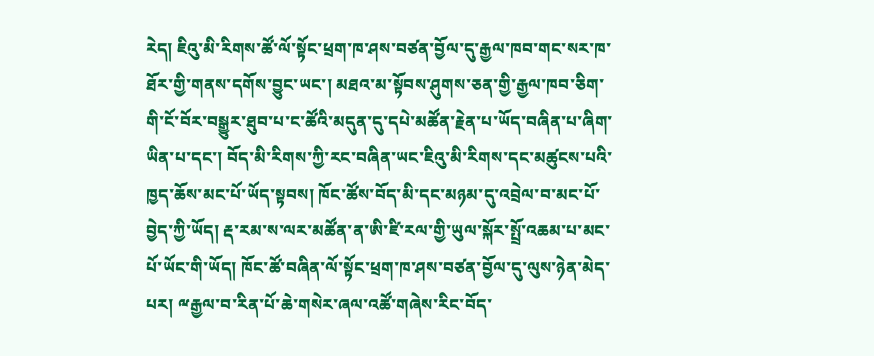རེད། ཇིའུ་མི་རིགས་ཚོ་ལོ་སྟོང་ཕྲག་ཁ་ཤས་བཙན་བྱོལ་དུ་རྒྱལ་ཁབ་གང་སར་ཁ་ཐོར་གྱི་གནས་དགོས་བྱུང་ཡང་། མཐའ་མ་སྟོབས་ཤུགས་ཅན་གྱི་རྒྱལ་ཁབ་ཅིག་གི་ངོ་བོར་བསྒྱུར་ཐུབ་པ་ང་ཚོའི་མདུན་དུ་དཔེ་མཚོན་རྗེན་པ་ཡོད་བཞིན་པ་ཞིག་ཡིན་པ་དང་། བོད་མི་རིགས་ཀྱི་རང་བཞིན་ཡང་ཇིའུ་མི་རིགས་དང་མཚུངས་པའི་ཁྱད་ཆོས་མང་པོ་ཡོད་སྟབས། ཁོང་ཚོས་བོད་མི་དང་མཉམ་དུ་འབྲེལ་བ་མང་པོ་བྱེད་ཀྱི་ཡོད། རྡ་རམ་ས་ལར་མཚོན་ན་ཨི་ཛི་རལ་གྱི་ཡུལ་སྐོར་སྤྲོ་འཆམ་པ་མང་པོ་ཡོང་གི་ཡོད། ཁོང་ཚོ་བཞིན་ལོ་སྟོང་ཕྲག་ཁ་ཤས་བཙན་བྱོལ་དུ་ལུས་ཉེན་མེད་པར། ྋརྒྱལ་བ་རིན་པོ་ཆེ་གསེར་ཞལ་འཚོ་གཞེས་རིང་བོད་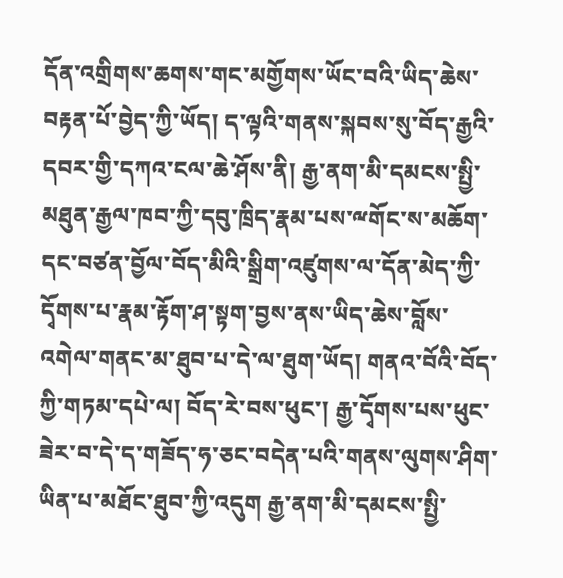དོན་འགྲིགས་ཆགས་གང་མགྱོགས་ཡོང་བའི་ཡིད་ཆེས་བརྟན་པོ་བྱེད་ཀྱི་ཡོད། ད་ལྟའི་གནས་སྐབས་སུ་བོད་རྒྱའི་དབར་གྱི་དཀའ་ངལ་ཆེ་ཤོས་ནི། རྒྱ་ནག་མི་དམངས་སྤྱི་མཐུན་རྒྱལ་ཁབ་ཀྱི་དབུ་ཁྲིད་རྣམ་པས་ྋགོང་ས་མཆོག་དང་བཙན་བྱོལ་བོད་མིའི་སྒྲིག་འཛུགས་ལ་དོན་མེད་ཀྱི་དྭོགས་པ་རྣམ་རྟོག་ཤ་སྟག་བྱས་ནས་ཡིད་ཆེས་བློས་འགེལ་གནང་མ་ཐུབ་པ་དེ་ལ་ཐུག་ཡོད། གནའ་བོའི་བོད་ཀྱི་གཏམ་དཔེ་ལ། བོད་རེ་བས་ཕུང་། རྒྱ་དྭོགས་པས་ཕུང་ཟེར་བ་དེ་ད་གཟོད་ཧ་ཅང་བདེན་པའི་གནས་ལུགས་ཤིག་ཡིན་པ་མཐོང་ཐུབ་ཀྱི་འདུག རྒྱ་ནག་མི་དམངས་སྤྱི་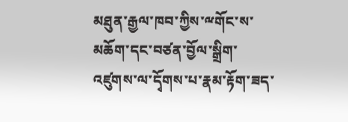མཐུན་རྒྱལ་ཁབ་ཀྱིས་ྋགོང་ས་མཆོག་དང་བཙན་བྱོལ་སྒྲིག་འཛུགས་ལ་དྭོགས་པ་རྣམ་རྟོག་ཟད་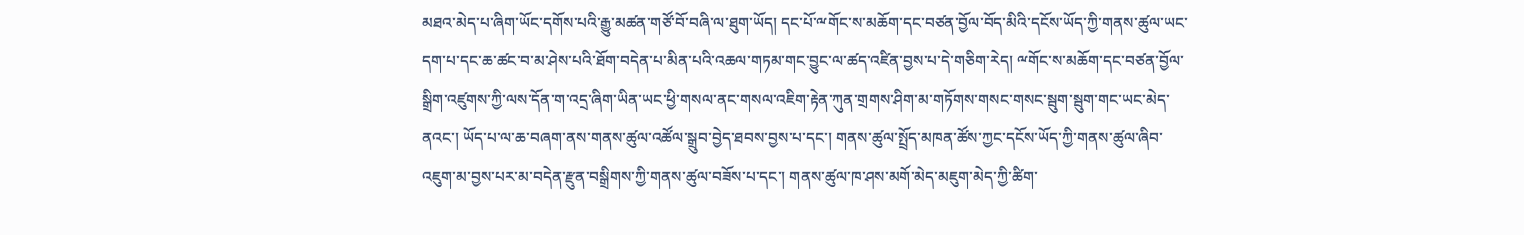མཐའ་མེད་པ་ཞིག་ཡོང་དགོས་པའི་རྒྱུ་མཚན་གཙོ་བོ་བཞི་ལ་ཐུག་ཡོད། དང་པོ་ྋགོང་ས་མཆོག་དང་བཙན་བྱོལ་བོད་མིའི་དངོས་ཡོད་ཀྱི་གནས་ཚུལ་ཡང་དག་པ་དང་ཆ་ཚང་བ་མ་ཤེས་པའི་ཐོག་བདེན་པ་མིན་པའི་འཆལ་གཏམ་གང་བྱུང་ལ་ཚད་འཛིན་བྱས་པ་དེ་གཅིག་རེད། ྋགོང་ས་མཆོག་དང་བཙན་བྱོལ་སྒྲིག་འཛུགས་ཀྱི་ལས་དོན་ག་འདྲ་ཞིག་ཡིན་ཡང་ཕྱི་གསལ་ནང་གསལ་འཇིག་རྟེན་ཀུན་གྲགས་ཤིག་མ་གཏོགས་གསང་གསང་སྦུག་སྦུག་གང་ཡང་མེད་ནའང་། ཡོད་པ་ལ་ཆ་བཞག་ནས་གནས་ཚུལ་འཚོལ་སྒྲུབ་བྱེད་ཐབས་བྱས་པ་དང་། གནས་ཚུལ་སྤྲོད་མཁན་ཚོས་ཀྱང་དངོས་ཡོད་ཀྱི་གནས་ཚུལ་ཞིབ་འཇུག་མ་བྱས་པར་མ་བདེན་རྫུན་བསྒྲིགས་ཀྱི་གནས་ཚུལ་བཟོས་པ་དང་། གནས་ཚུལ་ཁ་ཤས་མགོ་མེད་མཇུག་མེད་ཀྱི་ཚིག་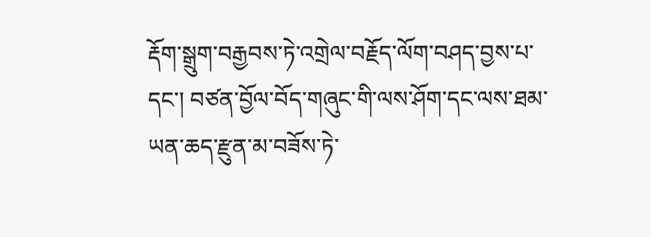རྡོག་སྒྲུག་བརྒྱབས་ཏེ་འགྲེལ་བརྗོད་ལོག་བཤད་བྱས་པ་དང་། བཙན་བྱོལ་བོད་གཞུང་གི་ལས་ཤོག་དང་ལས་ཐམ་ཡན་ཆད་རྫུན་མ་བཟོས་ཏེ་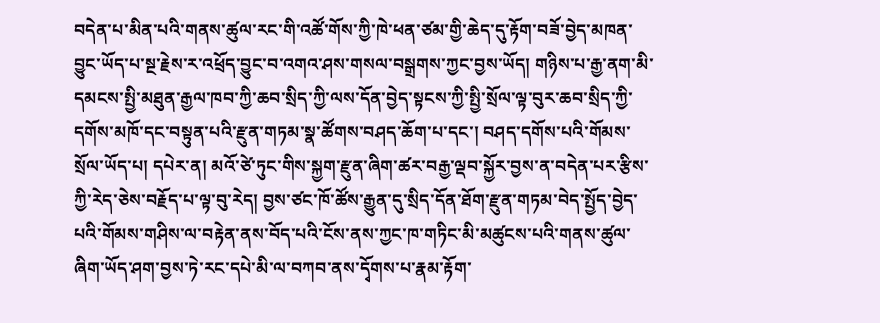བདེན་པ་མིན་པའི་གནས་ཚུལ་རང་གི་འཚོ་གོས་ཀྱི་ཁེ་ཕན་ཙམ་གྱི་ཆེད་དུ་རྟོག་བཟོ་བྱེད་མཁན་བྱུང་ཡོད་པ་སྔ་རྗེས་ར་འཕྲོད་བྱུང་བ་འགའ་ཤས་གསལ་བསྒྲགས་ཀྱང་བྱས་ཡོད། གཉིས་པ་རྒྱ་ནག་མི་དམངས་སྤྱི་མཐུན་རྒྱལ་ཁབ་ཀྱི་ཆབ་སྲིད་ཀྱི་ལས་དོན་བྱེད་སྟངས་ཀྱི་སྤྱི་སྲོལ་ལྟ་བུར་ཆབ་སྲིད་ཀྱི་དགོས་མཁོ་དང་བསྟུན་པའི་རྫུན་གཏམ་སྣ་ཚོགས་བཤད་ཆོག་པ་དང་། བཤད་དགོས་པའི་གོམས་སྲོལ་ཡོད་པ། དཔེར་ན། མའོ་ཙེ་ཏུང་གིས་སྐྱག་རྫུན་ཞིག་ཚར་བརྒྱ་ལྡབ་སྐྱོར་བྱས་ན་བདེན་པར་རྩིས་ཀྱི་རེད་ཅེས་བརྗོད་པ་ལྟ་བུ་རེད། བྱས་ཙང་ཁོ་ཚོས་རྒྱུན་དུ་སྲིད་དོན་ཐོག་རྫུན་གཏམ་བེད་སྤྱོད་བྱེད་པའི་གོམས་གཤིས་ལ་བརྟེན་ནས་བོད་པའི་ངོས་ནས་ཀྱང་ཁ་གཏིང་མི་མཚུངས་པའི་གནས་ཚུལ་ཞིག་ཡོད་ཤག་བྱས་ཏེ་རང་དཔེ་མི་ལ་བཀབ་ནས་དྭོགས་པ་རྣམ་རྟོག་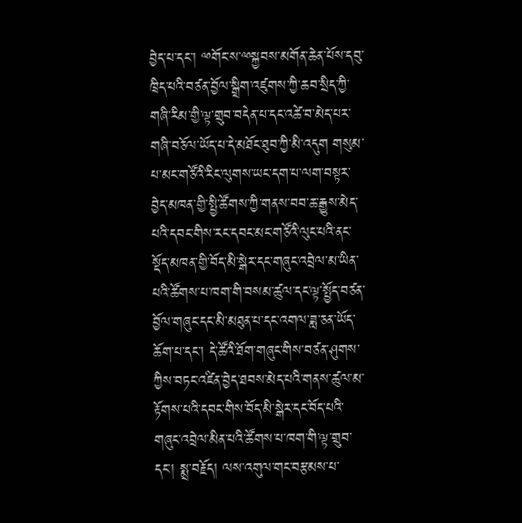བྱེད་པ་དང་། ྋགོང་ས་ྋསྐྱབས་མགོན་ཆེན་པོས་དབུ་ཁྲིད་པའི་བཙན་བྱོལ་སྒྲིག་འཛུགས་ཀྱི་ཆབ་སྲིད་ཀྱི་གཞི་རིམ་གྱི་ལྟ་གྲུབ་བདེན་པ་དང་འཚེ་བ་མེད་པར་གཞི་བཅོལ་ཡོད་པ་དེ་མཐོང་ཐུབ་ཀྱི་མི་འདུག གསུམ་པ་མང་གཙོའི་རིང་ལུགས་ཡང་དག་པ་ལག་བསྟར་བྱེད་མཁན་གྱི་སྤྱི་ཚོགས་ཀྱི་གནས་བབ་ཆ་རྒྱུས་མེད་པའི་དབང་གིས་རང་དབང་མང་གཙོའི་ལུང་པའི་ནང་སྡོད་མཁན་གྱི་བོད་མི་སྒེར་དང་གཞུང་འབྲེལ་མ་ཡིན་པའི་ཚོགས་པ་ཁག་གི་བསམ་ཚུལ་དང་ལྟ་སྤྱོད་བཙན་བྱོལ་གཞུང་དང་མི་མཐུན་པ་དང་འགལ་ཟླ་ཅན་ཡོད་ཆོག་པ་དང་། དེ་ཚོའི་ཐོག་གཞུང་གིས་བཙན་ཤུགས་ཀྱིས་བཏང་འཛིན་བྱེད་ཐབས་མེད་པའི་གནས་ཚུལ་མ་རྟོགས་པའི་དབང་གིས་བོད་མི་སྒེར་དང་བོད་པའི་གཞུང་འབྲེལ་མིན་པའི་ཚོགས་པ་ཁག་གི་ལྟ་གྲུབ་དང་། སྨྲ་བརྗོད། ལས་འགུལ་གང་བརྩམས་པ་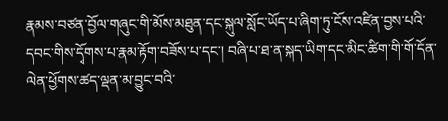རྣམས་བཙན་བྱོལ་གཞུང་གི་མོས་མཐུན་དང་སྐུལ་སློང་ཡོད་པ་ཞིག་ཏུ་ངོས་འཛིན་བྱས་པའི་དབང་གིས་དྭོགས་པ་རྣམ་རྟོག་བཟོས་པ་དང་། བཞི་པ་ཐ་ན་སྐད་ཡིག་དང་མིང་ཚིག་གི་གོ་དོན་ལེན་ཕྱོགས་ཚད་ལྡན་མ་བྱུང་བའི་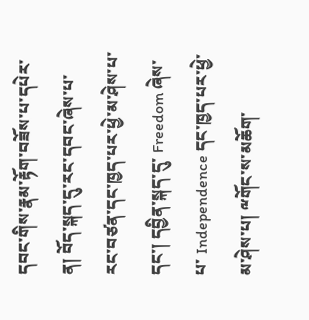དབང་གིས་རྣམ་རྟོག་བཟོས་པ་དཔེར་ན། བོད་སྐད་དུ་རང་དབང་ཞེས་པ་རང་བཙན་དང་ཁྱད་པར་ཕྱེ་མ་ཤེས་པ་དང་། དབྱིན་སྐད་དུ་ Freedom ཞེས་པ་ Independence དང་ཁྱད་པར་ཕྱེ་མ་ཤེས་པ། ྋགོང་ས་མཆོག་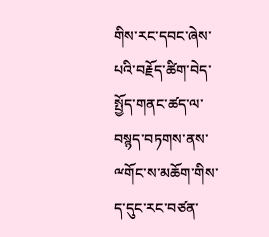གིས་རང་དབང་ཞེས་པའི་བརྗོད་ཚིག་བེད་སྤྱོད་གནང་ཚད་ལ་བསྙད་བཏགས་ནས་ྋགོང་ས་མཆོག་གིས་ད་དུང་རང་བཙན་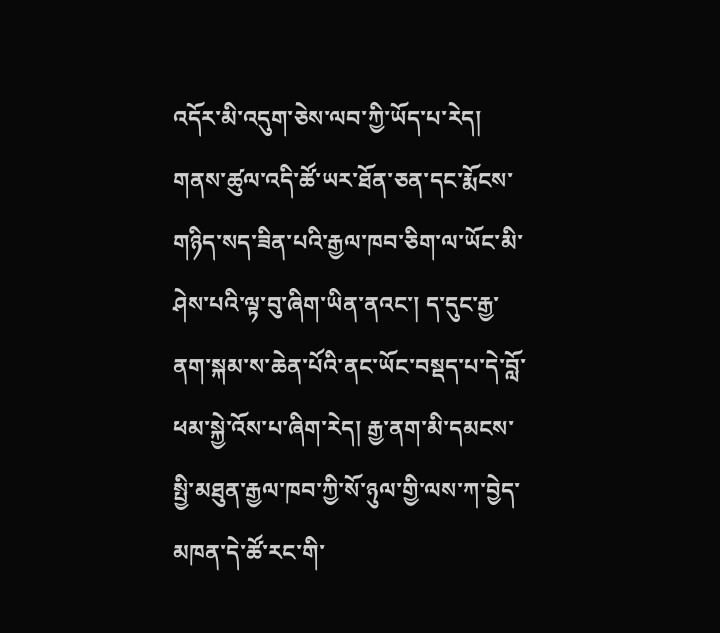འདོར་མི་འདུག་ཅེས་ལབ་ཀྱི་ཡོད་པ་རེད། གནས་ཚུལ་འདི་ཚོ་ཡར་ཐོན་ཅན་དང་རྨོངས་གཉིད་སད་ཟིན་པའི་རྒྱལ་ཁབ་ཅིག་ལ་ཡོང་མི་ཤེས་པའི་ལྟ་བུ་ཞིག་ཡིན་ནའང་། ད་དུང་རྒྱ་ནག་སྐམ་ས་ཆེན་པོའི་ནང་ཡོང་བསྡད་པ་དེ་བློ་ཕམ་སྐྱེ་འོས་པ་ཞིག་རེད། རྒྱ་ནག་མི་དམངས་སྤྱི་མཐུན་རྒྱལ་ཁབ་ཀྱི་སོ་ཉུལ་གྱི་ལས་ཀ་བྱེད་མཁན་དེ་ཚོ་རང་གི་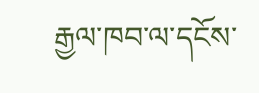རྒྱལ་ཁབ་ལ་དངོས་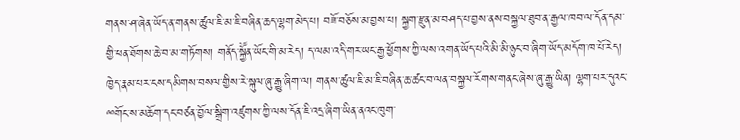གནས་ཤ་ཞེན་ཡོད་ན་གནས་ཚུལ་ཇི་མ་ཇི་བཞིན་ཆད་ལྷག་མེད་པ། བཟོ་བཅོས་མ་བྱས་པ། སྐྱག་རྫུན་མ་བཤད་པ་བྱས་ནས་བསྐྱལ་ཐུབ་ན་རྒྱལ་ཁབ་ལ་དོན་དམ་གྱི་ཕན་ཐོགས་ཆེ་བ་མ་གཏོགས། གནོད་སྐྱཽན་ཡོང་གི་མ་རེད། ད་ལམ་འདི་གར་ཡང་རྒྱ་ཕྱོགས་ཀྱི་ལས་འགན་ཡོད་པའི་མི་མི་ཉུང་བ་ཞིག་ཡོད་མདོག་ཁ་པོ་རེད། ཁྱེད་རྣམ་པར་ངས་དམིགས་བསལ་གྱིས་རེ་སྐུལ་ཞུ་རྒྱུ་ཞིག་ལ། གནས་ཚུལ་ཇི་མ་ཇི་བཞིན་ཆ་ཚང་བ་ལན་བསྐྱལ་རོགས་གནང་ཞེས་ཞུ་རྒྱུ་ཡིན། ལྷག་པར་དུའང་ྋགོང་ས་མཆོག་དང་བཙན་བྱོལ་སྒྲིག་འཛུགས་ཀྱི་ལས་དོན་ཇི་འདྲ་ཞིག་ཡིན་ནའང་ཁུག་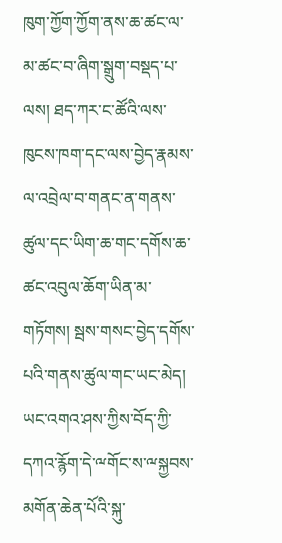ཁུག་ཀྱོག་ཀྱོག་ནས་ཆ་ཚང་ལ་མ་ཚང་བ་ཞིག་སྒྲུག་བསྡད་པ་ལས། ཐད་ཀར་ང་ཚོའི་ལས་ཁུངས་ཁག་དང་ལས་བྱེད་རྣམས་ལ་འབྲེལ་བ་གནང་ན་གནས་ཚུལ་དང་ཡིག་ཆ་གང་དགོས་ཆ་ཚང་འབུལ་ཆོག་ཡིན་མ་གཏོགས། སྦས་གསང་བྱེད་དགོས་པའི་གནས་ཚུལ་གང་ཡང་མེད།
ཡང་འགའ་ཤས་ཀྱིས་བོད་ཀྱི་དཀའ་རྙོག་དེ་ྋགོང་ས་ྋསྐྱབས་མགོན་ཆེན་པོའི་སྐུ་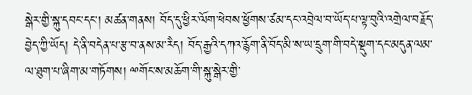སྒེར་གྱི་སྐུ་དབང་དང་། མཚན་གནས། བོད་དུ་ཕྱིར་ལོག་ཕེབས་ཕྱོགས་ཙམ་དང་འབྲེལ་བ་ཡོད་པ་ལྟ་བུའི་འགྲེལ་བརྗོད་བྱེད་ཀྱི་ཡོད། དེ་ནི་བདེན་པ་རྩ་བ་ནས་མ་རཻད། བོད་རྒྱའི་དཀའ་རྙོག་ནི་བོད་མི་ས་ཡ་དྲུག་གི་བདེ་སྡུག་དང་མདུན་ལམ་ལ་ཐུག་པ་ཞིག་མ་གཏོགས། ྋགོང་ས་མཆོག་གི་སྐུ་སྒེར་གྱི་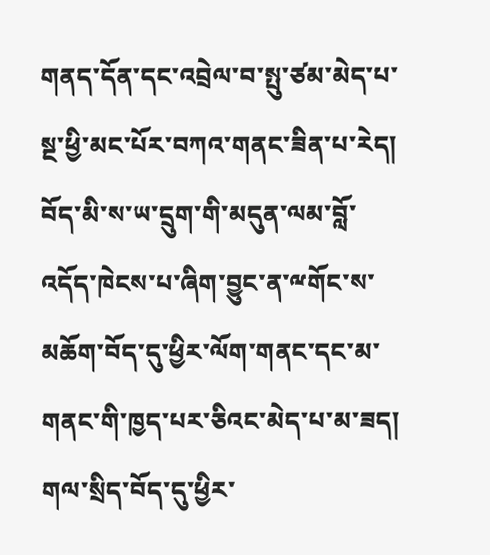གནད་དོན་དང་འབྲེལ་བ་སྤུ་ཙམ་མེད་པ་སྔ་ཕྱི་མང་པོར་བཀའ་གནང་ཟིན་པ་རེད། བོད་མི་ས་ཡ་དྲུག་གི་མདུན་ལམ་བློ་འདོད་ཁེངས་པ་ཞིག་བྱུང་ན་ྋགོང་ས་མཆོག་བོད་དུ་ཕྱིར་ལོག་གནང་དང་མ་གནང་གི་ཁྱད་པར་ཅིའང་མེད་པ་མ་ཟད། གལ་སྲིད་བོད་དུ་ཕྱིར་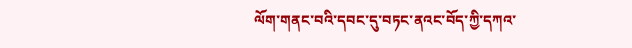ལོག་གནང་བའི་དབང་དུ་བཏང་ནའང་བོད་ཀྱི་དཀའ་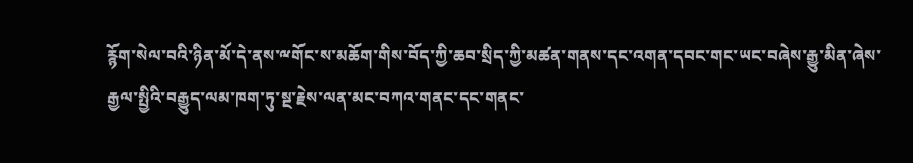རྙོག་སེལ་བའི་ཉིན་མོ་དེ་ནས་ྋགོང་ས་མཆོག་གིས་བོད་ཀྱི་ཆབ་སྲིད་ཀྱི་མཚན་གནས་དང་འགན་དབང་གང་ཡང་བཞེས་རྒྱུ་མིན་ཞེས་རྒྱལ་སྤྱིའི་བརྒྱུད་ལམ་ཁག་ཏུ་སྔ་རྗེས་ལན་མང་བཀའ་གནང་དང་གནང་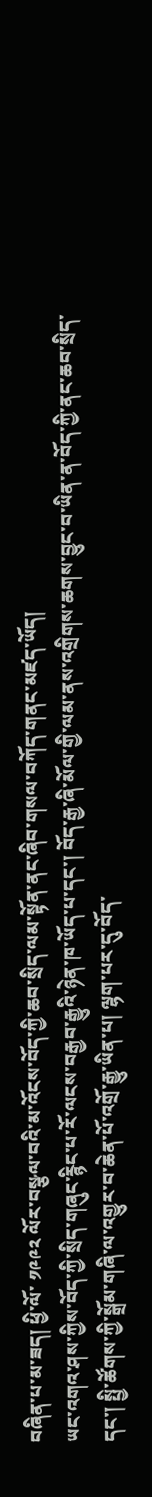བཞིན་པ་མ་ཟད། ཕྱི་ལོ་ ༡༩༩༢ ལོར་བསྩལ་བའི་མ་འོངས་བོད་ཀྱི་ཆབ་སྲིད་ལམ་སྟོན་ནང་ཞིབ་གསལ་བཀོད་གནང་མཛད་ཡོད།
ཡང་འགའ་ཤས་ཀྱིས་བོད་ཀྱི་སྲིད་གཞུང་རྙིང་པ་རོ་ལངས་བརྒྱབ་རྒྱུའི་ཉེན་ཁ་ཡོད་པ་དང་། བོད་རྒྱ་ཞི་མོལ་གྱི་ལམ་ནས་འགྲིགས་ཆགས་བྱུང་བ་ཡིན་ན་བོད་ཀྱི་ནང་ཆབ་སྲིད་དང་། སྤྱི་ཚོགས་ཀྱི་སྒྲོམ་གཞི་ལ་འགྱུར་བ་ཆེན་པོ་འགྲོ་རྒྱུ་ཡིན་པ། ལྷག་པར་དུ་བོད་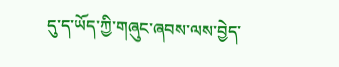དུ་ད་ཡོད་ཀྱི་གཞུང་ཞབས་ལས་བྱེད་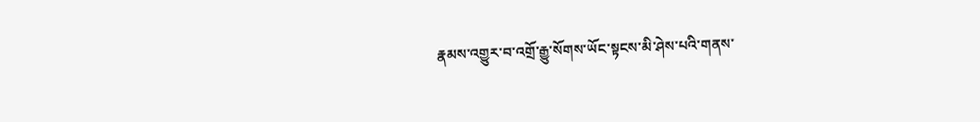རྣམས་འགྱུར་བ་འགྲོ་རྒྱུ་སོགས་ཡོང་སྟངས་མི་ཤེས་པའི་གནས་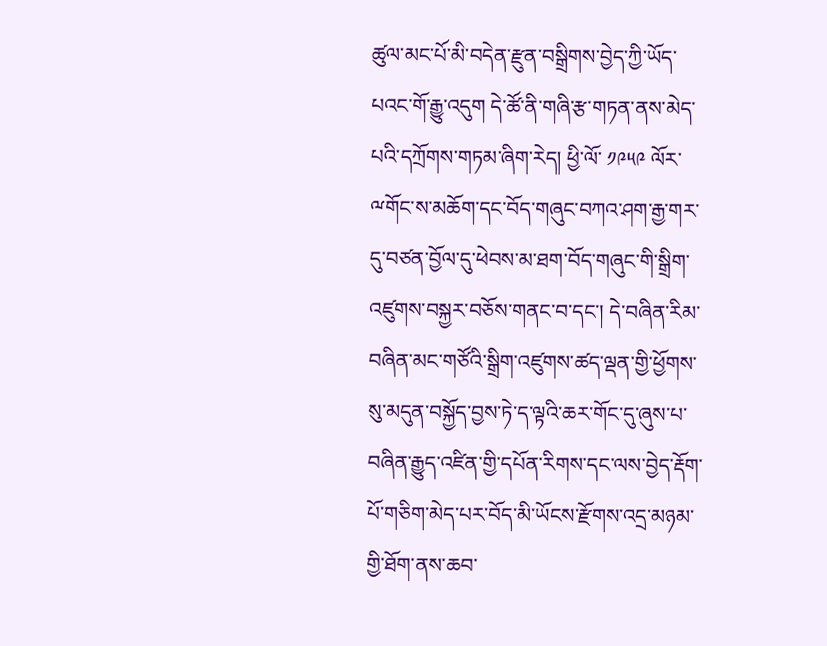ཚུལ་མང་པོ་མི་བདེན་རྫུན་བསྒྲིགས་བྱེད་ཀྱི་ཡོད་པའང་གོ་རྒྱུ་འདུག དེ་ཚོ་ནི་གཞི་རྩ་གཏན་ནས་མེད་པའི་དཀྲོགས་གཏམ་ཞིག་རེད། ཕྱི་ལོ་ ༡༩༥༩ ལོར་ྋགོང་ས་མཆོག་དང་བོད་གཞུང་བཀའ་ཤག་རྒྱ་གར་དུ་བཙན་བྱོལ་དུ་ཕེབས་མ་ཐག་བོད་གཞུང་གི་སྒྲིག་འཛུགས་བསྐྱར་བཅོས་གནང་བ་དང་། དེ་བཞིན་རིམ་བཞིན་མང་གཙོའི་སྒྲིག་འཛུགས་ཚད་ལྡན་གྱི་ཕྱོགས་སུ་མདུན་བསྐྱོད་བྱས་ཏེ་ད་ལྟའི་ཆར་གོང་དུ་ཞུས་པ་བཞིན་རྒྱུད་འཛིན་གྱི་དཔོན་རིགས་དང་ལས་བྱེད་རྡོག་པོ་གཅིག་མེད་པར་བོད་མི་ཡོངས་རྫོགས་འདྲ་མཉམ་གྱི་ཐོག་ནས་ཆབ་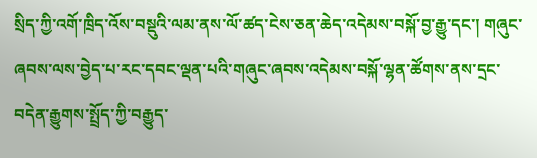སྲིད་ཀྱི་འགོ་ཁྲིད་འོས་བསྡུའི་ལམ་ནས་ལོ་ཚད་ངེས་ཅན་ཆེད་འདེམས་བསྐོ་བྱ་རྒྱུ་དང་། གཞུང་ཞབས་ལས་བྱེད་པ་རང་དབང་ལྡན་པའི་གཞུང་ཞབས་འདེམས་བསྐོ་ལྷན་ཚོགས་ནས་དྲང་བདེན་རྒྱུགས་སྤྲོད་ཀྱི་བརྒྱུད་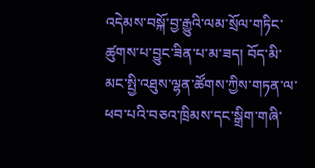འདེམས་བསྐོ་བྱ་རྒྱུའི་ལམ་སྲོལ་གཏིང་ཚུགས་པ་བྱུང་ཟིན་པ་མ་ཟད། བོད་མི་མང་སྤྱི་འཐུས་ལྷན་ཚོགས་ཀྱིས་གཏན་ལ་ཕབ་པའི་བཅའ་ཁྲིམས་དང་སྒྲིག་གཞི་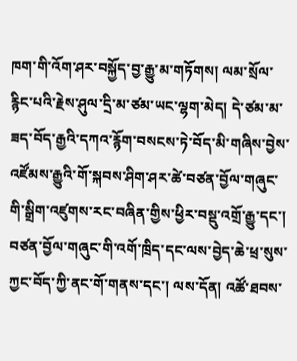ཁག་གི་འོག་ཤར་བསྐྱོད་བྱ་རྒྱུ་མ་གཏོགས། ལམ་སྲོལ་རྙིང་པའི་རྗེས་ཤུལ་དྲི་མ་ཙམ་ཡང་ལྷག་མེད། དེ་ཙམ་མ་ཟད་བོད་རྒྱའི་དཀའ་རྙོག་བསངས་ཏེ་བོད་མི་གཞིས་བྱེས་འཛོམས་རྒྱུའི་གོ་སྐབས་ཤིག་ཤར་ཚེ་བཙན་བྱོལ་གཞུང་གི་སྒྲིག་འཛུགས་རང་བཞིན་གྱིས་ཕྱིར་བསྡུ་འགྲོ་རྒྱུ་དང་། བཙན་བྱོལ་གཞུང་གི་འགོ་ཁྲིད་དང་ལས་བྱེད་ཆེ་ཕྲ་སུས་ཀྱང་བོད་ཀྱི་ནང་གོ་གནས་དང་། ལས་དོན། འཚོ་ཐབས་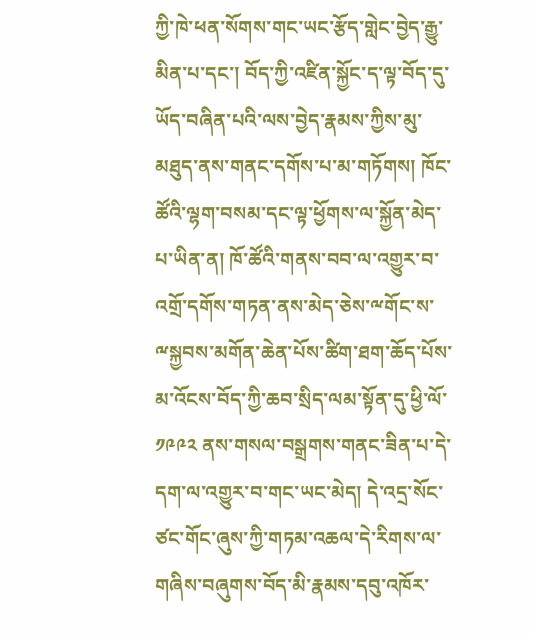ཀྱི་ཁེ་ཕན་སོགས་གང་ཡང་རྩོད་གླེང་བྱེད་རྒྱུ་མིན་པ་དང་། བོད་ཀྱི་འཛིན་སྐྱོང་ད་ལྟ་བོད་དུ་ཡོད་བཞིན་པའི་ལས་བྱེད་རྣམས་ཀྱིས་མུ་མཐུད་ནས་གནང་དགོས་པ་མ་གཏོགས། ཁོང་ཚོའི་ལྷག་བསམ་དང་ལྟ་ཕྱོགས་ལ་སྐྱོན་མེད་པ་ཡིན་ན། ཁོ་ཚོའི་གནས་བབ་ལ་འགྱུར་བ་འགྲོ་དགོས་གཏན་ནས་མེད་ཅེས་ྋགོང་ས་ྋསྐྱབས་མགོན་ཆེན་པོས་ཚིག་ཐག་ཆོད་པོས་མ་འོངས་བོད་ཀྱི་ཆབ་སྲིད་ལམ་སྟོན་དུ་ཕྱི་ལོ་ ༡༩༩༢ ནས་གསལ་བསྒྲགས་གནང་ཟིན་པ་དེ་དག་ལ་འགྱུར་བ་གང་ཡང་མེད། དེ་འདྲ་སོང་ཙང་གོང་ཞུས་ཀྱི་གཏམ་འཆལ་དེ་རིགས་ལ་གཞིས་བཞུགས་བོད་མི་རྣམས་དབུ་འཁོར་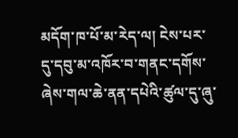མདོག་ཁ་པོ་མ་རེད་ལ། ངེས་པར་དུ་དབུ་མ་འཁོར་བ་གནང་དགོས་ཞེས་གལ་ཆེ་ནན་དཔེའི་ཚུལ་དུ་ཞུ་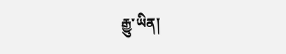རྒྱུ་ཡིན།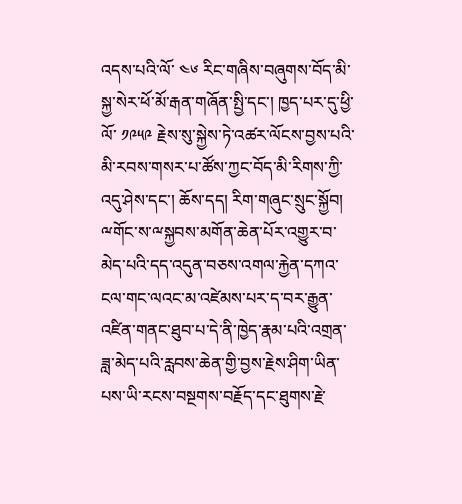འདས་པའི་ལོ་ ༤༦ རིང་གཞིས་བཞུགས་བོད་མི་སྐྱ་སེར་ཕོ་མོ་རྒན་གཞོན་སྤྱི་དང་། ཁྱད་པར་དུ་ཕྱི་ལོ་ ༡༩༥༩ རྗེས་སུ་སྐྱེས་ཏེ་འཚར་ལོངས་བྱས་པའི་མི་རབས་གསར་པ་ཚོས་ཀྱང་བོད་མི་རིགས་ཀྱི་འདུ་ཤེས་དང་། ཆོས་དད། རིག་གཞུང་སྲུང་སྐྱོབ། ྋགོང་ས་ྋསྐྱབས་མགོན་ཆེན་པོར་འགྱུར་བ་མེད་པའི་དད་འདུན་བཅས་འགལ་རྐྱེན་དཀའ་ངལ་གང་ལའང་མ་འཛེམས་པར་ད་བར་རྒྱུན་འཛིན་གནང་ཐུབ་པ་དེ་ནི་ཁྱེད་རྣམ་པའི་འགྲན་ཟླ་མེད་པའི་རླབས་ཆེན་གྱི་བྱས་རྗེས་ཤིག་ཡིན་པས་ཡི་རངས་བསྔགས་བརྗོད་དང་ཐུགས་རྗེ་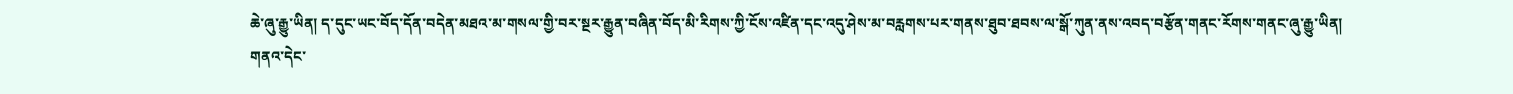ཆེ་ཞུ་རྒྱུ་ཡིན། ད་དུང་ཡང་བོད་དོན་བདེན་མཐའ་མ་གསལ་གྱི་བར་སྔར་རྒྱུན་བཞིན་བོད་མི་རིགས་ཀྱི་ངོས་འཛིན་དང་འདུ་ཤེས་མ་བརླགས་པར་གནས་ཐུབ་ཐབས་ལ་སྒོ་ཀུན་ནས་འབད་བརྩོན་གནང་རོགས་གནང་ཞུ་རྒྱུ་ཡིན།
གནའ་དེང་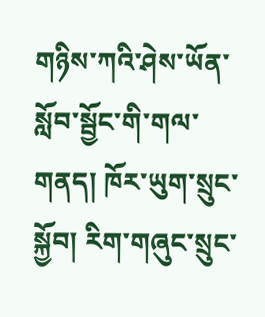གཉིས་ཀའི་ཤེས་ཡོན་སློབ་སྦྱོང་གི་གལ་གནད། ཁོར་ཡུག་སྲུང་སྐྱོབ། རིག་གཞུང་སྲུང་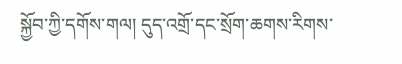སྐྱོབ་ཀྱི་དགོས་གལ། དུད་འགྲོ་དང་སྲོག་ཆགས་རིགས་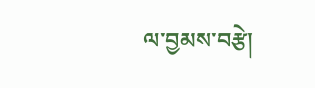ལ་བྱམས་བརྩེ།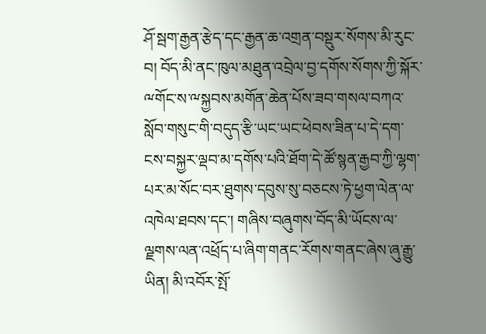ཤོ་སྦག་རྒྱན་རྩེད་དང་རྒྱན་ཆ་འགྲན་བསྡུར་སོགས་མི་རུང་བ། བོད་མི་ནང་ཁུལ་མཐུན་འབྲེལ་བྱ་དགོས་སོགས་ཀྱི་སྐོར་ྋགོང་ས་ྋསྐྱབས་མགོན་ཆེན་པོས་ཟབ་གསལ་བཀའ་སློབ་གསུང་གི་བདུད་རྩི་ཡང་ཡང་ཕེབས་ཟིན་པ་དེ་དག་ངས་བསྐྱར་ལྡབ་མ་དགོས་པའི་ཐོག་དེ་ཚོ་སྙན་རྒྱབ་ཀྱི་ལྷག་པར་མ་སོང་བར་ཐུགས་དབུས་སུ་བཅངས་ཏེ་ཕྱག་ལེན་ལ་འཁེལ་ཐབས་དང་། གཞིས་བཞུགས་བོད་མི་ཡོངས་ལ་ལྗགས་ལན་འཕྲོད་པ་ཞིག་གནང་རོགས་གནང་ཞེས་ཞུ་རྒྱུ་ཡིན། མི་འབོར་སྤོ་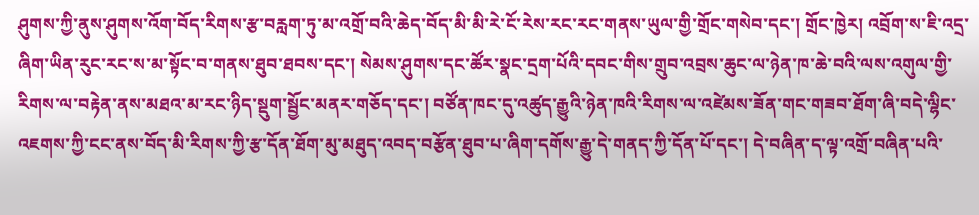ཤུགས་ཀྱི་ནུས་ཤུགས་འོག་བོད་རིགས་རྩ་བརླག་ཏུ་མ་འགྲོ་བའི་ཆེད་བོད་མི་མི་རེ་ངོ་རེས་རང་རང་གནས་ཡུལ་གྱི་གྲོང་གསེབ་དང་། གྲོང་ཁྱེར། འབྲོག་ས་ཇི་འདྲ་ཞིག་ཡིན་རུང་རང་ས་མ་སྟོང་བ་གནས་ཐུབ་ཐབས་དང་། སེམས་ཤུགས་དང་ཚོར་སྣང་དྲག་པོའི་དབང་གིས་གྲུབ་འབྲས་ཆུང་ལ་ཉེན་ཁ་ཆེ་བའི་ལས་འགུལ་གྱི་རིགས་ལ་བརྟེན་ནས་མཐའ་མ་རང་ཉིད་སྡུག་སྦྱོང་མནར་གཅོད་དང་། བཙོན་ཁང་དུ་འཚུད་རྒྱུའི་ཉེན་ཁའི་རིགས་ལ་འཛེམས་ཟོན་གང་གཟབ་ཐོག་ཞི་བདེ་ལྷིང་འཇགས་ཀྱི་ངང་ནས་བོད་མི་རིགས་ཀྱི་རྩ་དོན་ཐོག་མུ་མཐུད་འབད་བརྩོན་ཐུབ་པ་ཞིག་དགོས་རྒྱུ་དེ་གནད་ཀྱི་དོན་པོ་དང་། དེ་བཞིན་ད་ལྟ་འགྲོ་བཞིན་པའི་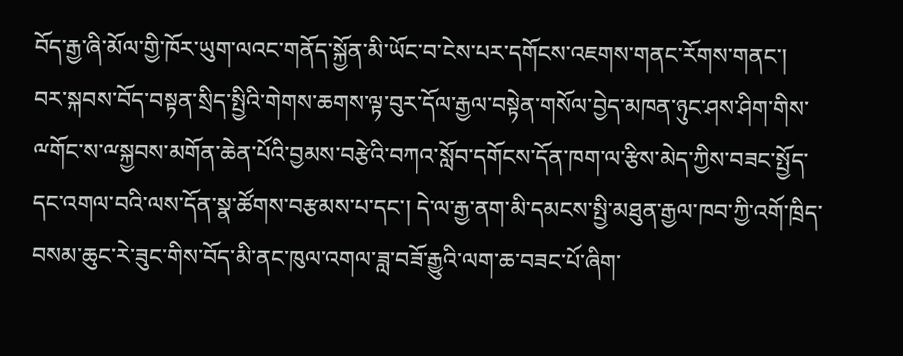བོད་རྒྱ་ཞི་མོལ་གྱི་ཁོར་ཡུག་ལའང་གནོད་སྐྱོན་མི་ཡོང་བ་ངེས་པར་དགོངས་འཇགས་གནང་རོགས་གནང་།
བར་སྐབས་བོད་བསྟན་སྲིད་སྤྱིའི་གེགས་ཆགས་ལྟ་བུར་དོལ་རྒྱལ་བསྟེན་གསོལ་བྱེད་མཁན་ཉུང་ཤས་ཤིག་གིས་ྋགོང་ས་ྋསྐྱབས་མགོན་ཆེན་པོའི་བྱམས་བརྩེའི་བཀའ་སློབ་དགོངས་དོན་ཁག་ལ་རྩིས་མེད་ཀྱིས་བཟང་སྤྱོད་དང་འགལ་བའི་ལས་དོན་སྣ་ཚོགས་བརྩམས་པ་དང་། དེ་ལ་རྒྱ་ནག་མི་དམངས་སྤྱི་མཐུན་རྒྱལ་ཁབ་ཀྱི་འགོ་ཁྲིད་བསམ་ཆུང་རེ་ཟུང་གིས་བོད་མི་ནང་ཁུལ་འགལ་ཟླ་བཟོ་རྒྱུའི་ལག་ཆ་བཟང་པོ་ཞིག་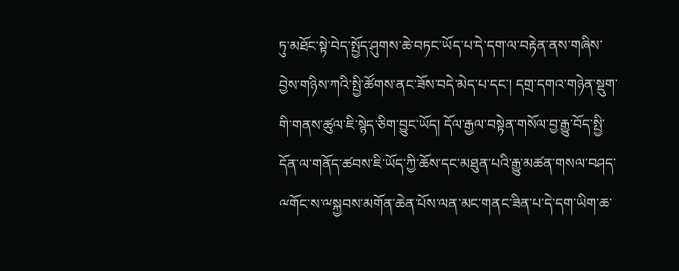ཏུ་མཐོང་སྟེ་བེད་སྤྱོད་ཤུགས་ཆེ་བཏང་ཡོད་པ་དེ་དག་ལ་བརྟེན་ནས་གཞིས་བྱེས་གཉིས་ཀའི་སྤྱི་ཚོགས་ནང་ཟོས་བདེ་མེད་པ་དང་། དགྲ་དགའ་གཉེན་སྡུག་གི་གནས་ཚུལ་ཇི་སྙེད་ཅིག་བྱུང་ཡོད། དོལ་རྒྱལ་བསྟེན་གསོལ་བྱ་རྒྱུ་བོད་སྤྱི་དོན་ལ་གནོད་ཚབས་ཇི་ཡོད་ཀྱི་ཆོས་དང་མཐུན་པའི་རྒྱུ་མཚན་གསལ་བཤད་ྋགོང་ས་ྋསྐྱབས་མགོན་ཆེན་པོས་ལན་མང་གནང་ཟིན་པ་དེ་དག་ཡིག་ཆ་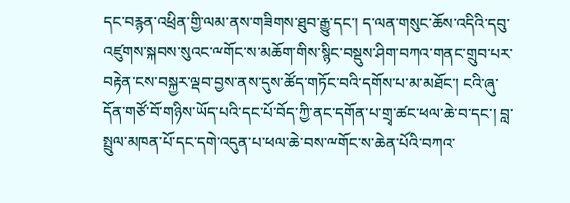དང་བརྙན་འཕྲིན་གྱི་ལམ་ནས་གཟིགས་ཐུབ་རྒྱུ་དང་། ད་ལན་གསུང་ཆོས་འདིའི་དབུ་འཛུགས་སྐབས་སུའང་ྋགོང་ས་མཆོག་གིས་སྙིང་བསྡུས་ཤིག་བཀའ་གནང་གྲུབ་པར་བརྟེན་ངས་བསྐྱར་ལྡབ་བྱས་ནས་དུས་ཚོད་གཏོང་བའི་དགོས་པ་མ་མཐོང་། ངའི་ཞུ་དོན་གཙོ་བོ་གཉིས་ཡོད་པའི་དང་པོ་བོད་ཀྱི་ནང་དགོན་པ་གྲྭ་ཚང་ཕལ་ཆེ་བ་དང་། བླ་སྤྲུལ་མཁན་པོ་དང་དགེ་འདུན་པ་ཕལ་ཆེ་བས་ྋགོང་ས་ཆེན་པོའི་བཀའ་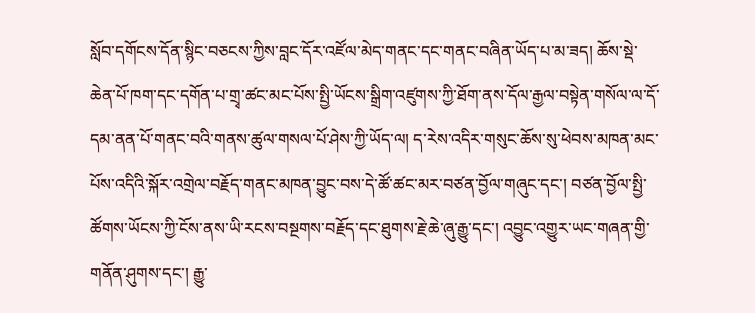སློབ་དགོངས་དོན་སྙིང་བཅངས་ཀྱིས་བླང་དོར་འཛོལ་མེད་གནང་དང་གནང་བཞིན་ཡོད་པ་མ་ཟད། ཆོས་སྡེ་ཆེན་པོ་ཁག་དང་དགོན་པ་གྲྭ་ཚང་མང་པོས་སྤྱི་ཡོངས་སྒྲིག་འཛུགས་ཀྱི་ཐོག་ནས་དོལ་རྒྱལ་བསྟེན་གསོལ་ལ་དོ་དམ་ནན་པོ་གནང་བའི་གནས་ཚུལ་གསལ་པོ་ཤེས་ཀྱི་ཡོད་ལ། ད་རེས་འདིར་གསུང་ཆོས་སུ་ཕེབས་མཁན་མང་པོས་འདིའི་སྐོར་འགྲེལ་བརྗོད་གནང་མཁན་བྱུང་བས་དེ་ཚོ་ཚང་མར་བཙན་བྱོལ་གཞུང་དང་། བཙན་བྱོལ་སྤྱི་ཚོགས་ཡོངས་ཀྱི་ངོས་ནས་ཡི་རངས་བསྔགས་བརྗོད་དང་ཐུགས་རྗེ་ཆེ་ཞུ་རྒྱུ་དང་། འབྱུང་འགྱུར་ཡང་གཞན་གྱི་གནོན་ཤུགས་དང་། རྒྱུ་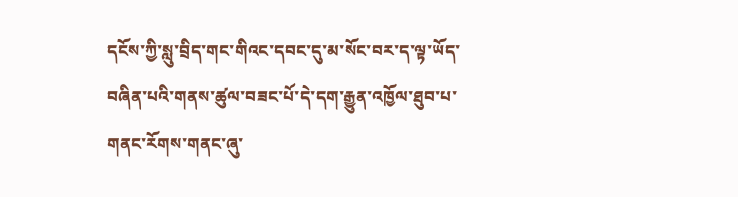དངོས་ཀྱི་སླུ་བྲིད་གང་གིའང་དབང་དུ་མ་སོང་བར་ད་ལྟ་ཡོད་བཞིན་པའི་གནས་ཚུལ་བཟང་པོ་དེ་དག་རྒྱུན་འཁྱོལ་ཐུབ་པ་གནང་རོགས་གནང་ཞུ་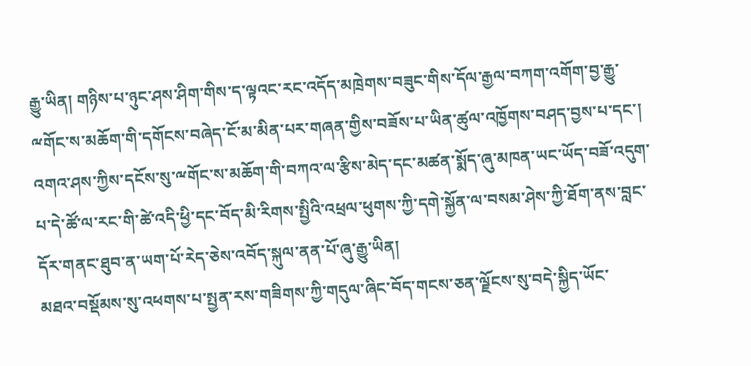རྒྱུ་ཡིན། གཉིས་པ་ཉུང་ཤས་ཤིག་གིས་ད་ལྟའང་རང་འདོད་མཁྲེགས་བཟུང་གིས་དོལ་རྒྱལ་བཀག་འགོག་བྱ་རྒྱུ་ྋགོང་ས་མཆོག་གི་དགོངས་བཞེད་ངོ་མ་མིན་པར་གཞན་གྱིས་བཟོས་པ་ཡིན་ཚུལ་འཁྱོགས་བཤད་བྱས་པ་དང་། འགའ་ཤས་ཀྱིས་དངོས་སུ་ྋགོང་ས་མཆོག་གི་བཀའ་ལ་རྩིས་མེད་དང་མཚན་སྨོད་ཞུ་མཁན་ཡང་ཡོད་བཟོ་འདུག་པ་དེ་ཚོ་ལ་རང་གི་ཚེ་འདི་ཕྱི་དང་བོད་མི་རིགས་སྤྱིའི་འཕྲལ་ཕུགས་ཀྱི་དགེ་སྐྱོན་ལ་བསམ་ཤེས་ཀྱི་ཐོག་ནས་བླང་དོར་གནང་ཐུབ་ན་ཡག་པོ་རེད་ཅེས་འབོད་སྐུལ་ནན་པོ་ཞུ་རྒྱུ་ཡིན།
མཐའ་བསྡོམས་སུ་འཕགས་པ་སྤྱན་རས་གཟིགས་ཀྱི་གདུལ་ཞིང་བོད་གངས་ཅན་ལྗོངས་སུ་བདེ་སྐྱིད་ཡོང་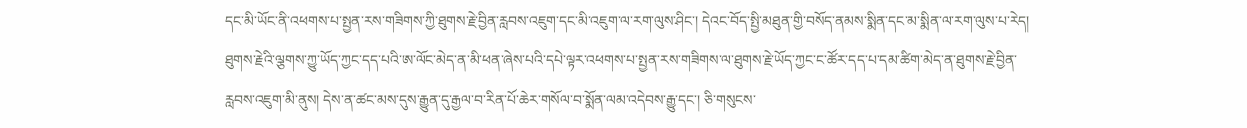དང་མི་ཡོང་ནི་འཕགས་པ་སྤྱན་རས་གཟིགས་ཀྱི་ཐུགས་རྗེ་བྱིན་རླབས་འཇུག་དང་མི་འཇུག་ལ་རག་ལུས་ཤིང་། དེའང་བོད་སྤྱི་མཐུན་གྱི་བསོད་ནམས་སྨིན་དང་མ་སྨིན་ལ་རག་ལུས་པ་རེད། ཐུགས་རྗེའི་ལྕགས་ཀྱུ་ཡོད་ཀྱང་དད་པའི་ཨ་ལོང་མེད་ན་མི་ཕན་ཞེས་པའི་དཔེ་ལྟར་འཕགས་པ་སྤྱན་རས་གཟིགས་ལ་ཐུགས་རྗེ་ཡོད་ཀྱང་ང་ཚོར་དད་པ་དམ་ཚིག་མེད་ན་ཐུགས་རྗེ་བྱིན་རླབས་འཇུག་མི་ནུས། དེས་ན་ཚང་མས་དུས་རྒྱུན་དུ་རྒྱལ་བ་རིན་པོ་ཆེར་གསོལ་བ་སྨོན་ལམ་འདེབས་རྒྱུ་དང་། ཅི་གསུངས་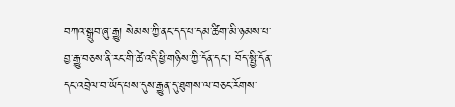བཀའ་སྒྲུབ་ཞུ་རྒྱུ། སེམས་ཀྱི་ནང་དད་པ་དམ་ཚིག་མི་ཉམས་པ་བྱ་རྒྱུ་བཅས་ནི་རང་གི་ཚེ་འདི་ཕྱི་གཉིས་ཀྱི་དོན་དང་། བོད་སྤྱི་དོན་དང་འབྲེལ་བ་ཡོད་པས་དུས་རྒྱུན་དུ་ཐུགས་ལ་བཅང་རོགས་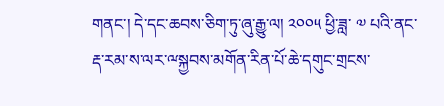གནང་། དེ་དང་ཆབས་ཅིག་ཏུ་ཞུ་རྒྱུ་ལ། ༢༠༠༥ ཕྱི་ཟླ་ ༧ པའི་ནང་རྡ་རམ་ས་ལར་ྋསྐྱབས་མགོན་རིན་པོ་ཆེ་དགུང་གྲངས་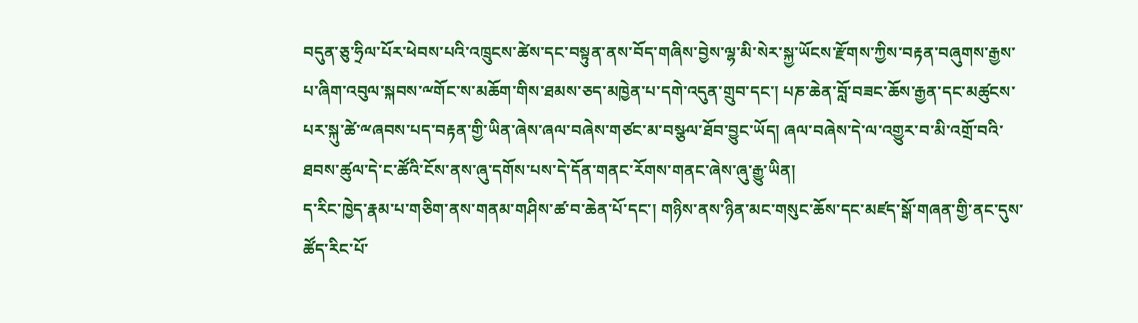བདུན་ཅུ་ཧྲིལ་པོར་ཕེབས་པའི་འཁྲུངས་ཚེས་དང་བསྟུན་ནས་བོད་གཞིས་བྱེས་ལྷ་མི་སེར་སྐྱ་ཡོངས་རྫོགས་ཀྱིས་བརྟན་བཞུགས་རྒྱས་པ་ཞིག་འབུལ་སྐབས་ྋགོང་ས་མཆོག་གིས་ཐམས་ཅད་མཁྱེན་པ་དགེ་འདུན་གྲུབ་དང་། པཎ་ཆེན་བློ་བཟང་ཆོས་རྒྱན་དང་མཚུངས་པར་སྐུ་ཚེ་ྋཞབས་པད་བརྟན་གྱི་ཡིན་ཞེས་ཞལ་བཞེས་གཙང་མ་བསྩལ་ཐོབ་བྱུང་ཡོད། ཞལ་བཞེས་དེ་ལ་འགྱུར་བ་མི་འགྲོ་བའི་ཐབས་ཚུལ་དེ་ང་ཚོའི་ངོས་ནས་ཞུ་དགོས་པས་དེ་དོན་གནང་རོགས་གནང་ཞེས་ཞུ་རྒྱུ་ཡིན།
ད་རིང་ཁྱེད་རྣམ་པ་གཅིག་ནས་གནམ་གཤིས་ཚ་བ་ཆེན་པོ་དང་། གཉིས་ནས་ཉིན་མང་གསུང་ཆོས་དང་མཛད་སྒོ་གཞན་གྱི་ནང་དུས་ཚོད་རིང་པོ་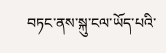བཏང་ནས་སྐུ་ངལ་ཡོད་པའི་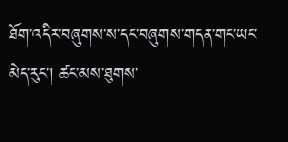ཐོག་འདིར་བཞུགས་ས་དང་བཞུགས་གདན་གང་ཡང་མེད་རུང་། ཚང་མས་ཐུགས་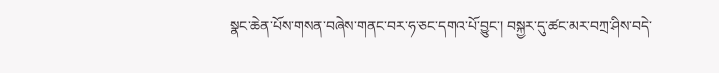སྣང་ཆེན་པོས་གསན་བཞེས་གནང་བར་ཧ་ཅང་དགའ་པོ་བྱུང་། བསྐྱར་དུ་ཚང་མར་བཀྲ་ཤིས་བདེ་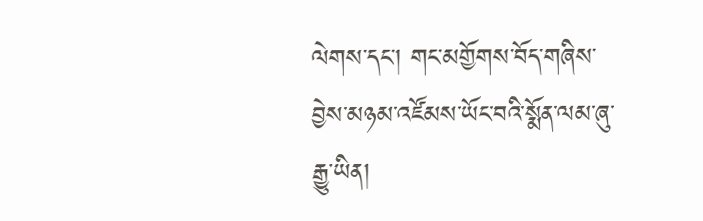ལེགས་དང་། གང་མགྱོགས་བོད་གཞིས་བྱེས་མཉམ་འཛོམས་ཡོང་བའི་སྨོན་ལམ་ཞུ་རྒྱུ་ཡིན།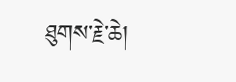ཐུགས་རྗེ་ཆེ།